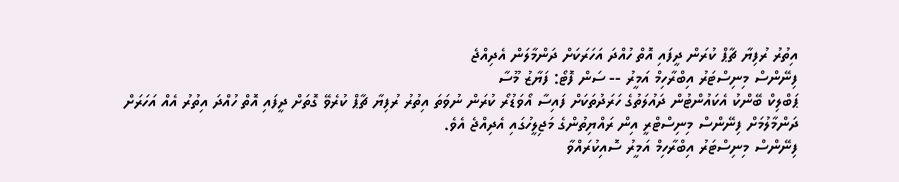އިތުރު ރުފިޔާ ޗާޕް ކުރަން ދީފައި އޮތް ހުއްދަ އަހަރަކަށް ދަންމާލަން އެދިއްޖެ
ފިނޭންސް މިނިސްޓަރު އިބްރާހިމް އަމީރު -- ސަން ފޮޓޯ: ފަޔާޒު މޫސާ
ޕަބްލިކް ބޭންކު އެކައުންޓުން ދައުލަތުގެ ހަރަދުތަކަށް ފައިސާ އޯވަޑުރޯ ކުރަން ނުވަތަ އިތުރު ރުފިޔާ ޗާޕް ކުރެވޭ ގޮތަށް ދީފައި އޮތް ހުއްދަ އިތުރު އެއް އަހަރަށް ދަންމާލުމަށް ފިނޭންސް މިނިސްޓްރީ އިން ރައްޔިތުންގެ މަޖިލީހުގައި އެދިއްޖެ އެވެ.
ފިނޭންސް މިނިސްޓަރު އިބްރާހިމް އަމީރު ސޮއިކުރައްވާ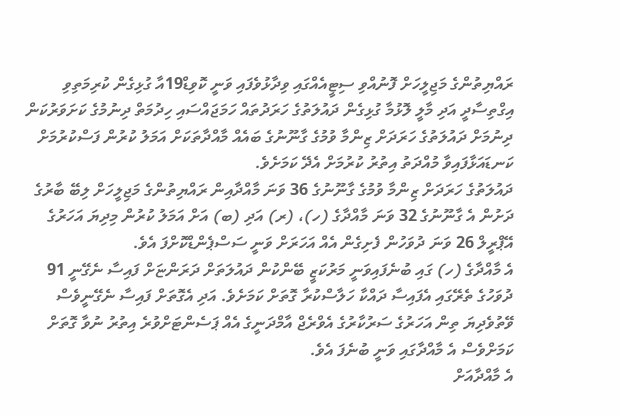ރައްޔިތުންގެ މަޖިލީހަށް ފޮނުއްވި ސިޓީއެއްގައި ވިދާޅުވެފައި ވަނީ ކޮވިޑް19އާ ގުޅިގެން ކުރިމަތިވި އިގްތިސާދީ އަދި މާލީ ލޮޅުމާ ގުޅިގެން ދައުލަތުގެ ހަރަދުތައް ހަމަޖައްސައި ހިދުމަތް ދިނުމުގެ ކަށަވަރުކަން ދިނުމަށް ދައުލަތުގެ ހަރަދަށް ޒިންމާ ވުމުގެ ގާނޫނުގެ ބައެއް މާއްދާތަކަށް އަމަލު ކުރުން ފަސްކުރުމަށް ކަނޑައަޅާފައިވާ މުއްދަތު އިތުރު ކުރުމަށް އެދޭ ކަމަށެވެ.
ދައުލަތުގެ ހަރަދަށް ޒިންމާ ވުމުގެ ގާނޫނުގެ 36 ވަނަ މާއްދާއިން ރައްޔިތުންގެ މަޖިލީހަށް ލިބޭ ބާރުގެ ދަށުން އެ ގާނޫނުގެ 32 ވަނަ މާއްދާގެ (ހ)، (ރ) އަދި (ބ) އަށް އަމަލު ކުރުން މިދިޔަ އަހަރުގެ އޭޕްރީލް 26 ވަނަ ދުވަހުން ފެށިގެން އެއް އަހަރަށް ވަނީ ސަސްޕެންޑްކޮށްފަ އެވެ.
އެ މާއްދާގެ (ހ) ގައި ބުނެފައިވަނީ މަރުކަޒީ ބޭންކުން ދައުލަތަށް ދަރަންޏަށް ފައިސާ ނެގޭނީ 91 ދުވަހުގެ ތެރޭގައި އެފައިސާ ދައްކާ ހަލާސްކުރާ ގޮތަށް ކަމަށެވެ. އަދި އެގޮތަށް ފައިސާ ނެގޭނީވެސް ވޭތުވެދިޔަ ތިން އަހަރުގެ ސަރުކާރުގެ އެވްރެޖް އާމްދަނީގެ އެއް ޕަސެންޓަށްވުރެ އިތުރު ނުވާ ގޮތަށް ކަމަށްވެސް އެ މާއްދާގައި ވަނީ ބުނެފަ އެވެ.
އެ މާއްދާއަށް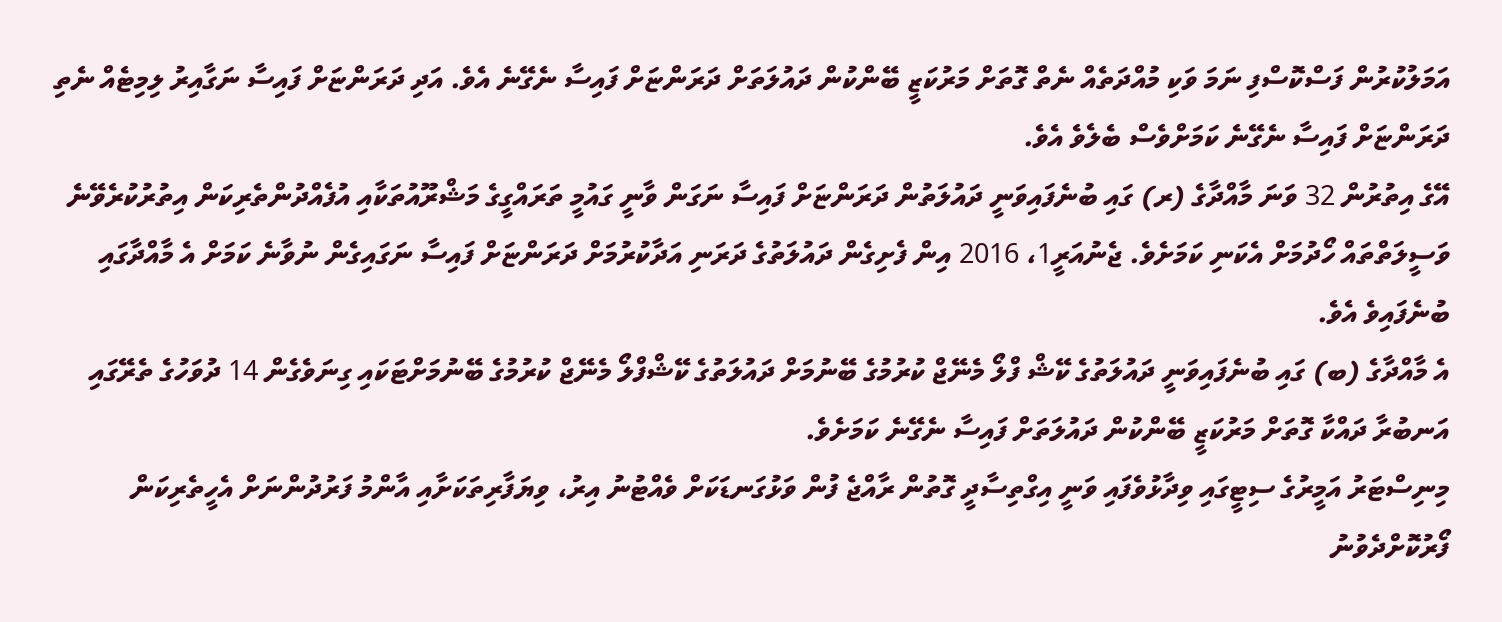އަމަލުކުރުން ފަސްކޮސްފި ނަމަ ވަކި މުއްދަތެއް ނެތް ގޮތަށް މަރުކަޒީ ބޭންކުން ދައުލަތަށް ދަރަންޏަށް ފައިސާ ނެގޭނެ އެވެ. އަދި ދަރަންޏަށް ފައިސާ ނަގާއިރު ލިމިޓެއް ނެތި ދަރަންޏަށް ފައިސާ ނެގޭނެ ކަމަށްވެސް ބެލެވެ އެވެ.
އޭގެ އިތުރުން 32 ވަނަ މާއްދާގެ (ރ) ގައި ބުނެފައިވަނީ ދައުލަތުން ދަރަންޏަށް ފައިސާ ނަގަން ވާނީ ގައުމީ ތަރައްގީގެ މަޝްރޫއުތަކާއި އުފެއްދުންތެރިކަން އިތުރުކުރެވޭނެ ވަސީލަތްތައް ހޯދުމަށް އެކަނި ކަމަށެވެ. ޖެނުއަރީ1، 2016 އިން ފެށިގެން ދައުލަތުގެ ދަރަނި އަދާކުރުމަށް ދަރަންޏަށް ފައިސާ ނަގައިގެން ނުވާނެ ކަމަށް އެ މާއްދާގައި ބުނެފައިވެ އެވެ.
އެ މާއްދާގެ (ބ) ގައި ބުނެފައިވަނީ ދައުލަތުގެ ކޭޝް ފްލޯ މެނޭޖް ކުރުމުގެ ބޭނުމަށް ދައުލަތުގެ ކޭޝްފްލޯ މެނޭޖް ކުރުމުގެ ބޭނުމަށްޓަކައި ގިނަވެގެން 14 ދުވަހުގެ ތެރޭގައި އަނބުރާ ދައްކާ ގޮތަށް މަރުކަޒީ ބޭންކުން ދައުލަތަށް ފައިސާ ނެގޭނެ ކަމަށެވެ.
މިނިސްޓަރު އަމީރުގެ ސިޓީގައި ވިދާޅުވެފައި ވަނީ އިގްތިސާދީ ގޮތުން ރާއްޖެ ފުން ވަޅުގަނޑަކަށް ވެއްޓުނު އިރު، ވިޔަފާރިތަކަށާއި އާންމު ފަރުދުންނަށް އެހީތެރިކަން ފޯރުކޮށްދެވުނު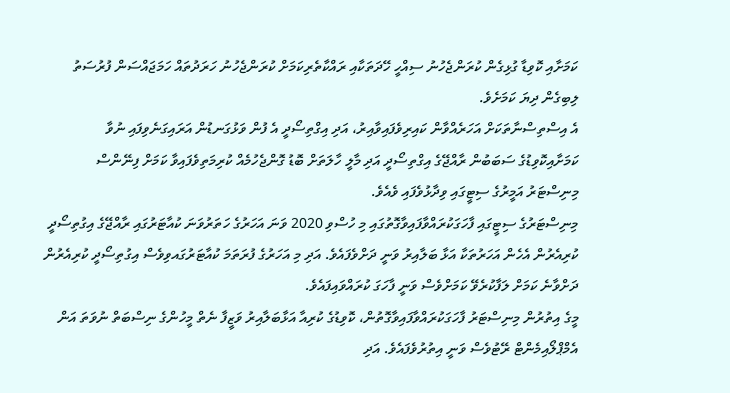ކަމަށާއި ކޮވިޑާ ގުޅިގެން ކުރަންޖެހުނު ސިއްހީ ހޭދަތަކާއި ރައްކާތެރިކަމަށް ކުރަންޖެހުނު ހަރަދުތައް ހަމަޖައްސަން ފުރުސަތު ލިބިގެން ދިޔަ ކަމަށެވެ.
އެ އިސްތިސްނާތަކަށް އަހަރެއްވާން ކައިރިވެފައިވާއިރު، އަދި އިގްތިސޯދީ އެ ފުން ވަޅުގަނޑުން އަރައިގަނެވިފައި ނުވާ ކަމަށާއިކޮވިޑުގެ ސަބަބުން ރާއްޖޭގެ އިގްތިސޯދީ އަދި މާލީ ހާލަތަށް ބޮޑު ގޮންޖެހުމެއް ކުރިމަތިވެފައިވާ ކަމަށް ފިނޭންސް މިނިސްޓަރު އަމީރުގެ ސިޓީގައި ވިދާޅުވެފައި ވެއެވެ.
މިނިސްޓަރުގެ ސިޓީގައި ފާހަގަކުރައްވާފައިވާގޮތުގައި މި ހުސްވި 2020 ވަނަ އަހަރުގެ ހަތަރުވަނަ ކުއާޓަރުގައި ރާއްޖޭގެ އިގުތިސޯދީ ކުރިއެރުން އެހެން އަހަރުތަކާ އަޅާ ބަލާއިރު ވަނީ ދަށްވެފައެވެ. އަދި މި އަހަރުގެ ފުރަތަމަ ކުއާޓަރުގައވިވެސް އިގުތިސޯދީ ކުރިއެރުން ދަށްވާނެ ކަމަށް ލަފާކުރެވޭ ކަމަށްވެސް ވަނީ ފާހަގަ ކުރައްވައިފައެވެ.
މީގެ އިތުރުން މިނިސްޓަރު ފާހަގަކުރައްވާފައިވާގޮތުން، ކޮވިޑުގެ ކުރިއާ އަޅާބަލާއިރު ވަޒީފާ ނެތް މީހުންގެ ނިސްބަތް ނުވަތަ އަން އެމްޕްލޯއިމެންޓް ރޭޓުވެސް ވަނީ އިތުރުވެފައެވެ. އަދި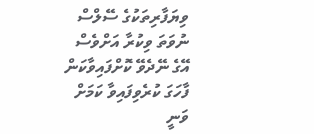ވިޔަފާރިތަކުގެ ސޭލްސް ނުވަތަ ވިކުރާ އަށްވެސް އޭގެ ނޭދެވޭ ކޮށްފައިވާކަން ފާހަގަ ކުރެވިފައިވާ ކަމަށް ވަނީ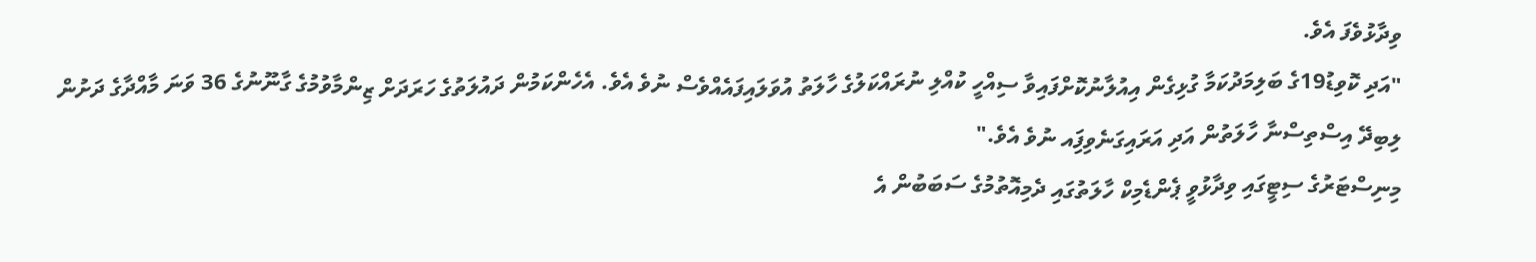ވިދާޅުވެފަ އެވެ.
"އަދި ކޮވިޑު19ގެ ބަލިމަދުކަމާ ގުޅިގެން އިއުލާނުކޮށްފައިވާ ސިއްހީ ކުއްލި ނުރައްކަލުގެ ހާލަތު އުވަލައިފައެއްވެސް ނުވެ އެވެ. އެހެންކަމުން ދައުލަތުގެ ހަރަދަށް ޒިންމާވުމުގެ ގާނޫނުގެ 36 ވަނަ މާއްދާގެ ދަށުން ލިބިދޭ އިސްތިސްނާ ހާލަތުން އަދި އަރައިގަނެވިފަިއ ނުވެ އެވެ."
މިނިސްޓަރުގެ ސިޓީގައި ވިދާޅުވީ ޕެންޑެމިކް ހާލަތުގައި ދެމިއޮތުމުގެ ސަބަބުން އެ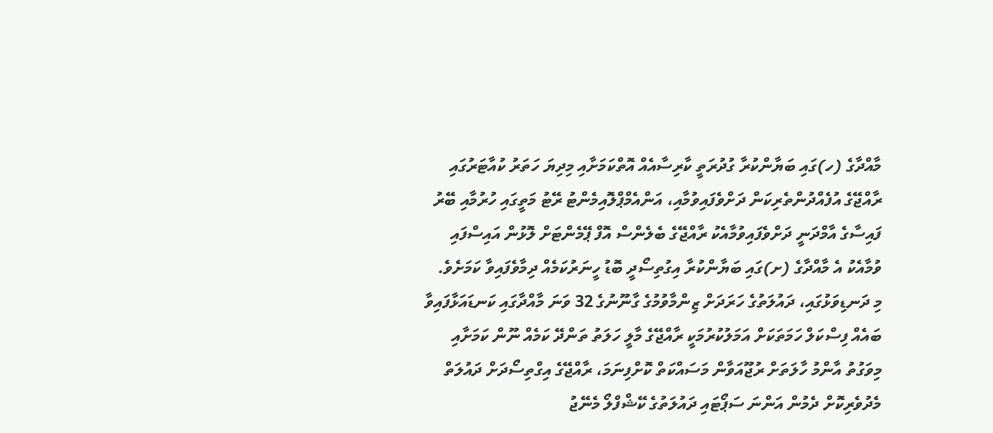މާއްދާގެ (ހ)ގައި ބަޔާންކުރާ ގުދުރަތީ ކާރިސާއެއް އޮތްކަމަށާއި މިދިޔަ ހަތަރު ކުއާޓަރުގައި ރާއްޖޭގެ އުފެއްދުންތެރިކަން ދަށްވެފައިވުމާއި، އަންއެމްޕްލޮއިމެންޓު ރޭޓު މަތީގައި ހުރުމާއި ބޭރު ފައިސާގެ އާމްދަނީ ދަށްވެފައިވުމާއެކު ރާއްޖޭގެ ބެލެންސް އޮފް ޕޭމެންޓަށް ލޮޅުން އައިސްފައި ވުމާއެކު އެ މާއްދާގެ (ށ)ގައި ބަޔާންކުރާ އިގުތިސޯދީ ބޮޑު ހީނަރުކަމެއް ދިމާވެފައިވާ ކަމަށެވެ.
މި ދަނޑިވަޅުގައި، ދައުލަތުގެ ހަރަދަށް ޒިންމާވުމުގެ ގާނޫނުގެ 32 ވަނަ މާއްދާގައި ކަނޑައަޅާފައިވާ ބައެއް ފިސްކަލް ހަމަތަކަށް އަމަލުކުރުމަކީ ރާއްޖޭގެ މާލީ ހަލަތު ތަންދޭ ކަމެއް ނޫން ކަމަށާއި މިވަގުތު އާންމު ހާލަތަށް ރުޖޫއަވާން މަސައްކަތް ކޮށްފިނަމަ، ރާއްޖޭގެ އިގްތިސޯދަށް ދައުލަތް މެދުވެރިކޮށް ދެމުން އަންނަ ސަޕޯޓައި ދައުލަތުގެ ކޭޝްފްލޯ މެނޭޖު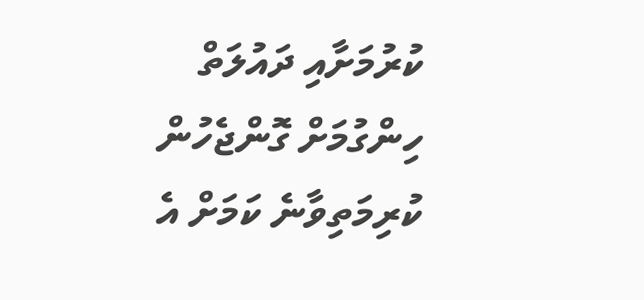ކުރުމަށާއި ދައުލަތް ހިންގުމަށް ގޮންޖެހުން ކުރިމަތިވާނެ ކަމަށް އެ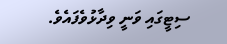ސިޓީގައި ވަނީ ވިދާޅުވެފައެވެ.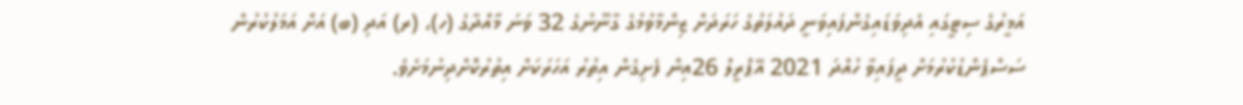އަމީރުގެ ސިޓީގައި އެދިވަޑައިގެންފައިވަނީ ދައުލަތުގެ ހަރަދަށް ޒިންމާވުމުގެ ގާނޫނުގެ 32 ވަނަ މާއްދާގެ (ހ)، (ރ) އަދި (ބ) އަށް އަމަލުކުރުން ސަސްޕެންޑުކުރުމަށް ދީފައިވާ ހުއްދަ 2021 އޭޕްރީލް 26އިން ފެށިގެން އިތުރު އަހަރަކަށް އިތުރުކޮށްދިނުމަށެވެ.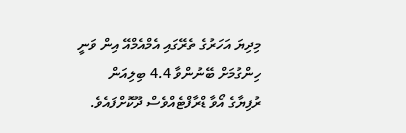މިދިޔަ އަހަރުގެ ތެރޭގައި އެމްއެމްއޭ އިން ވަނީ ހިންގުމަށް ބޭނުންވާ 4.4 ބިލިއަން ރުފިޔާގެ އޯވާ ޑްރާފްޓެއްވެސް ދޫކޮށްފައެވެ.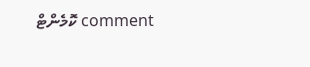comment ކޮމެންޓް